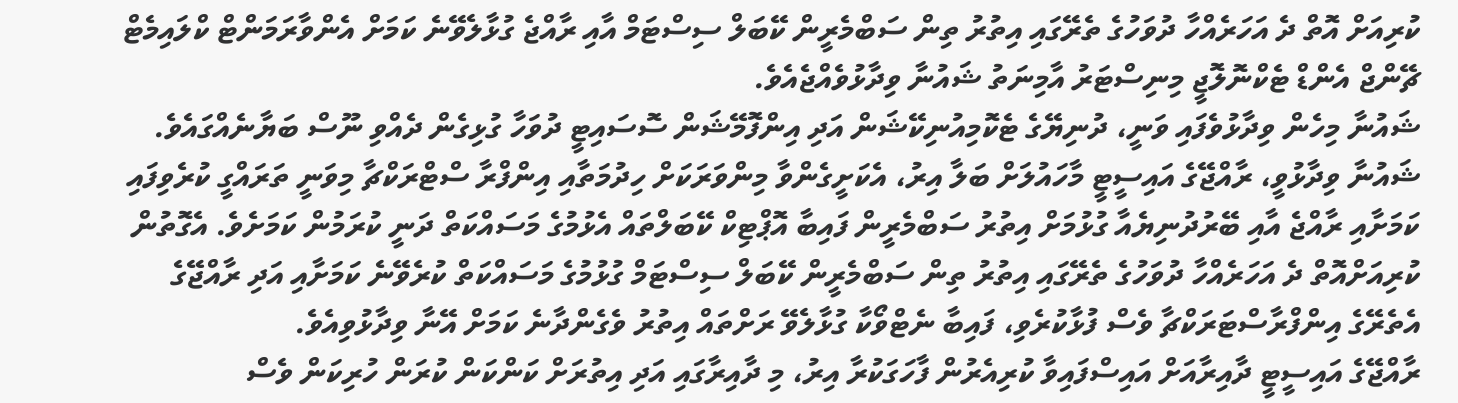ކުރިއަށް އޮތް ދެ އަހަރެއްހާ ދުވަހުގެ ތެރޭގައި އިތުރު ތިން ސަބްމެރީން ކޭބަލް ސިސްޓަމް އާއި ރާއްޖެ ގުޅާލެވޭނެ ކަމަށް އެންވާރަމަންޓް ކްލައިމެޓް ޗޭންޖް އެންޑް ޓެކްނޮލޮޖީ މިނިސްޓަރު އާމިނަތު ޝައުނާ ވިދާޅުވެއްޖެއެވެ.
ޝައުނާ މިހެން ވިދާޅުވެފައި ވަނީ، ދުނިޔޭގެ ޓެކޮމިއުނިކޭޝަން އަދި އިންފޮމޭޝަން ސޮސައިޓީ ދުވަހާ ގުޅިގެން ދެއްވި ނޫސް ބަޔާނެއްގައެވެ. ޝައުނާ ވިދާޅުވީ، ރާއްޖޭގެ އައިސީޓީ މާހައުލަށް ބަލާ އިރު، އެކަށީގެންވާ މިންވަރަކަށް ހިދުމަތާއި އިންފްރާ ސްޓްރަކްޗާ މިވަނީ ތަރައްގީ ކުރެވިފައި ކަމަށާއި ރާއްޖެ އާއި ބޭރުދުނިޔެއާ ގުޅުމަށް އިތުރު ސަބްމެރީން ފައިބާ އޮޕްޓިކް ކޭބަލްތައް އެޅުމުގެ މަސައްކަތް ދަނީ ކުރަމުން ކަމަށެވެ. އެގޮތުން ކުރިއަށްއޮތް ދެ އަހަރެއްހާ ދުވަހުގެ ތެރޭގައި އިތުރު ތިން ސަބްމެރީން ކޭބަލް ސިސްޓަމް ގުޅުމުގެ މަސައްކަތް ކުރެވޭނެ ކަމަށާއި އަދި ރާއްޖޭގެ އެތެރޭގެ އިންފްރާސްޓަރަކްޗާ ވެސް ފުޅާކުރެވި، ފައިބާ ނެޓްވޯކާ ގުޅާލެވޭ ރަށްތައް އިތުރު ވެގެންދާނެ ކަމަށް އޭނާ ވިދާޅުވިއެވެ.
ރާއްޖޭގެ އައިސީޓީ ދާއިރާއަށް އައިސްފައިވާ ކުރިއެރުން ފާހަގަކުރާ އިރު، މި ދާއިރާގައި އަދި އިތުރަށް ކަންކަން ކުރަން ހުރިކަން ވެސް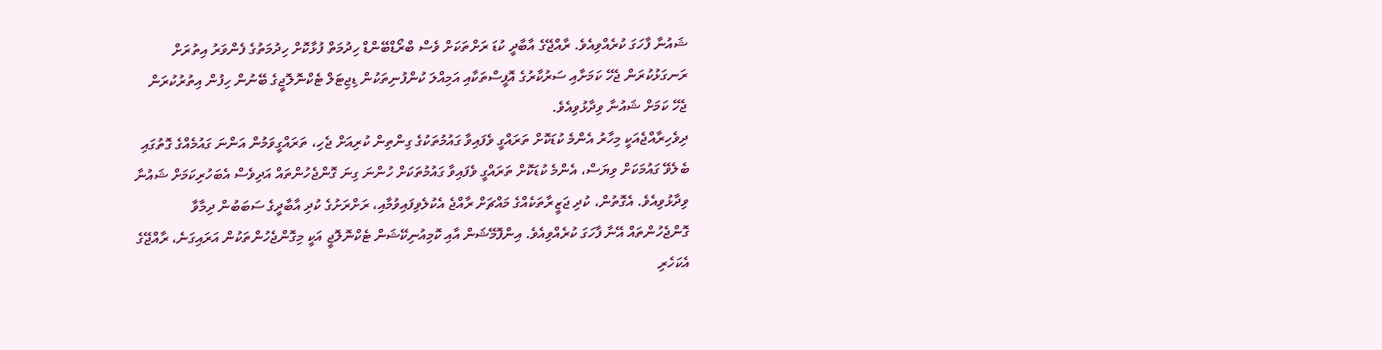ޝައުނާ ފާހަގަ ކުރެއްވިއެވެ. ރާއްޖޭގެ އާބާދީ ކުޑަ ރަށްތަކަށް ވެސް ބްރޯޑްބޭންޑް ހިދުމަތް ފުޅާކޮށް ހިދުމަތުގެ ފެންވަރު އިތުރަށް ރަނގަޅުކުރަން ޖެހޭ ކަމަށާއި ސަރުކާރުގެ އޮފީސްތަކާއި އަމިއްލަ ކުންފުނިތަކުން ޑިޖިޓަލް ޓެކްނޮލޮޖީގެ ބޭނުން ހިފުން އިތުރުކުރަން ޖެހޭ ކަމަށް ޝައުނާ ވިދާޅުވިއެވެ.
ދިވެހިރާއްޖެއަކީ މިހާރު އެންމެ ކުޑަކޮށް ތަރައްގީ ވެފައިވާ ގައުމުތަކުގެ ގިންތިން ކުރިއަށް ޖެހި، ތަރައްގީވަމުން އަންނަ ގައުމެއްގެ ގޮތުގައި ބެލެވޭ ގައުމަކަށް ވިޔަސް، އެންމެ ކުޑަކޮށް ތަރައްގީ ވެފައިވާ ގައުމުތަކަށް ހުންނަ ގިނަ ގޮންޖެހުންތައް އަދިވެސް އެބަހުރިކަމަށް ޝައުނާ ވިދާޅުވިއެވެ. އެގޮތުން، ކުދި ޖަޒީރާތަކެއްގެ މައްޗަށް ރާއްޖެ އެކުލެވިފައިވުމާއި، ރަށްރަށުގެ ކުދި އާބާދީގެ ސަބަބުން ދިމާވާ ގޮންޖެހުންތައް އޭނާ ފާހަގަ ކުރެއްވިއެވެ. އިންފޮމޭޝަން އާއި ކޮމިއުނިކޭޝަން ޓެކްނޮލޮޖީ އަކީ މިގޮންޖެހުންތަކުން އަރައިގަނެ، ރާއްޖޭގެ އެކަހެރި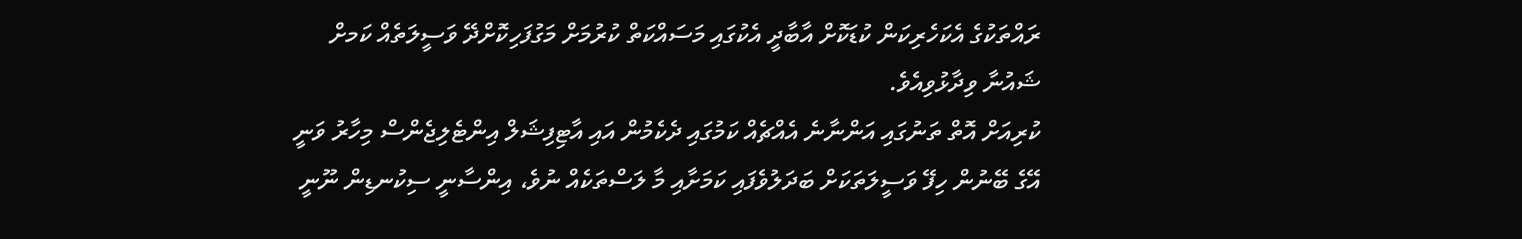ރައްތަކުގެ އެކަހެރިކަން ކުޑަކޮށް އާބާދީ އެކުގައި މަސައްކަތް ކުރުމަށް މަގުފަހިކޮށްދޭ ވަސީލަތެއް ކަމށް ޝައުނާ ވިދާޅުވިއެވެ.
ކުރިއަށް އޮތް ތަނުގައި އަންނާނެ އެއްޗެއް ކަމުގައި ދެކެމުން އައި އާޓިފިޝަލް އިންޓެލިޖެންސް މިހާރު ވަނީ އޭގެ ބޭނުން ހިފޭ ވަސީލަތަކަށް ބަދަލުވެފައި ކަމަށާއި މާ ލަސްތަކެއް ނުވެ، އިންސާނީ ސިކުނޑިން ނޫނީ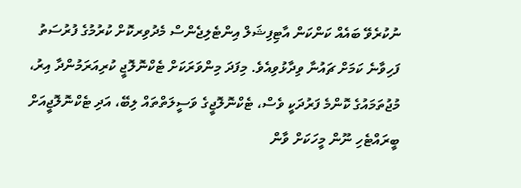ނުކުރެވޭ ބައެއް ކަންކަން އާޓިފިޝަލް އިންޓެލިޖެންސް މެދުވިރކޮށް ކުރުމުގެ ފުރުސަތު ފަހިވާނެ ކަމަށް ޗައުނާ ވިދާޅުވިއެވެ. މިފަދަ މިންވަރަކަށް ޓެކްނޮލޮޖީ ކުރިއަރަމުންދާ އިރު، މުޖުތަމައުގެ ކޮންމެ ފަރުދަކީ ވެސް، ޓެކްނޮލޮޖީގެ ވަސީލަތްތައް ލިބޭ، އަދި ޓެކްނޮލޮޖީއަށް ބީރައްޓެހި ނޫން މީހަކަށް ވާން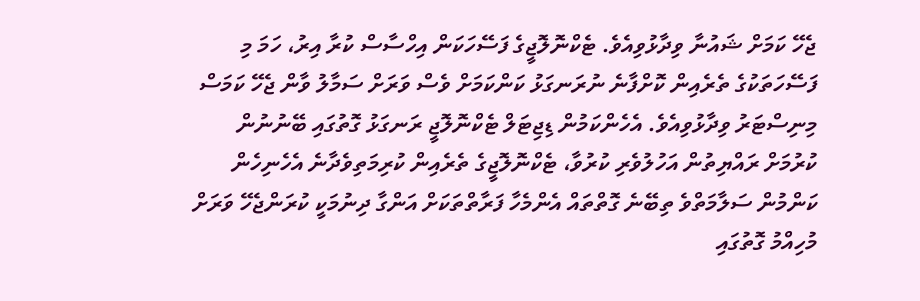ޖެހޭ ކަމަށް ޝައުނާ ވިދާޅުވިއެވެ. ޓެކްނޮލޮޖީގެ ފަސޭހަކަން އިހްސާސް ކުރާ އިރު، ހަމަ މި ފަސޭހަތަކުގެ ތެރެއިން ކޮށްފާނެ ނުރަނގަޅު ކަންކަމަށް ވެސް ވަރަށް ސަމާލު ވާން ޖެހޭ ކަމަސް މިނިސްޓަރު ވިދާޅުވިއެވެ. އެހެންކަމުން ޑިޖިޓަލް ޓެކްނޮލޮޖީ ރަނގަޅު ގޮތުގައި ބޭނުނުން ކުރުމަށް ރައްޔިތުން އަހުލުވެރި ކުރުވާ، ޓެކްނޮލޮޖީގެ ތެރެއިން ކުރިމަތިވެދާނެ އެހެނިހެން ކަންމުން ސަލާމަތްވެ ތިބޭނެ ގޮތްތައް އެންމެހާ ފަރާތްތަކަށް އަންގާ ދިނުމަކީ ކުރަންޖެހޭ ވަރަށް މުހިއްމު ގޮތުގައި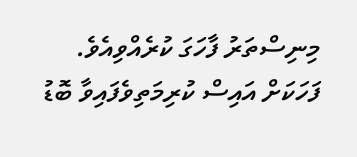މިނިސްތަރު ފާހަގަ ކުރެއްވިއެވެ.
ފަހަކަށް އައިސް ކުރިމަތިވެފައިވާ ބޮޑު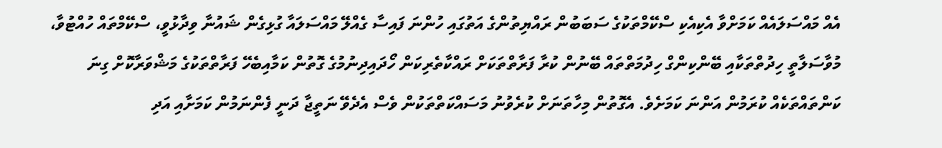އެއް މައްސަލައެއް ކަމަށްވާ އެކިއެކި ސްކޭމްތަކުގެ ސަބަބުން ރައްޔިތުންގެ އަތުގައި ހުންނަ ފައިސާ ގެއްލޭ މައްސަލައާ ގުޅިގެން ޝައުނާ ވިދާޅުވީ، ސްކޭމްތައް ހުއްޓުވާ، މުވާސަލާތީ ހިދުތްތަކާއި ބޭންކިންގް ހިދުމަތްތައް ބޭނުން ކުރާ ފަރާތްތަކަށް ރައްކާތެރިކަން ހޯދައިދިނުމުގެ ގޮތުން ކަމާއިބެހޭ ފަރާތްތަކުގެ މަޝްވަރާކޮށް ގިނަ ކަންތައްތަކެއް ކުރަމުން އަންނަ ކަމަށެވެ. އެގޮތުން މިހާތަނަށް ކުރެވުނު މަސައްކަތްތަކުން ވެސް އެދެވޭ ނަތީޖާ ދަނީ ފެންނަމުން ކަމަށާއި އަދި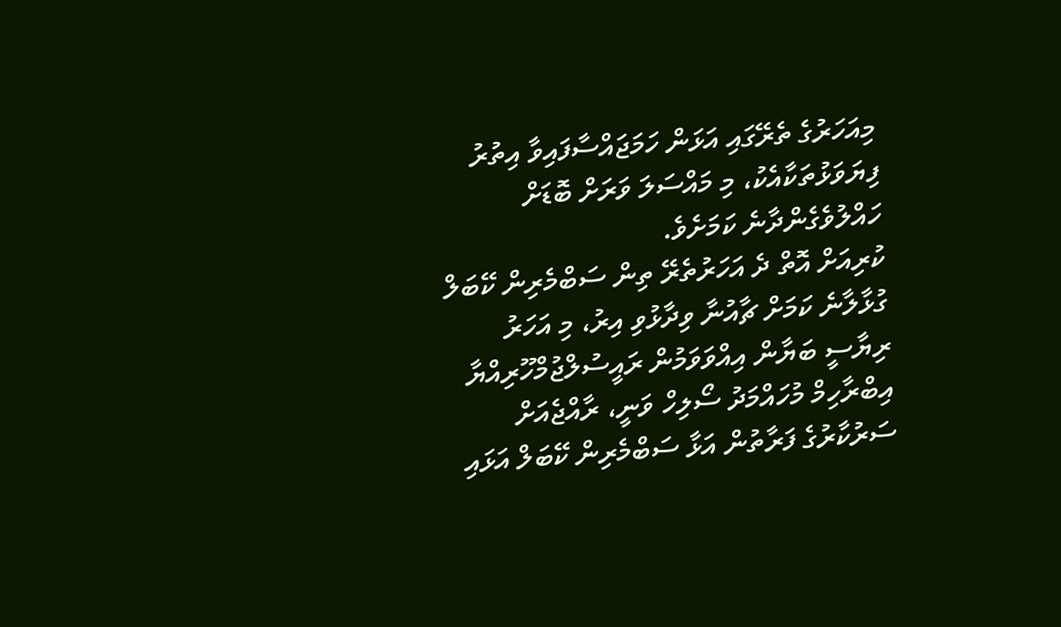މިއަހަރުގެ ތެރޭގައި އަޅަން ހަމަޖައްސާފައިވާ އިތުރު ފިޔަވަޅުތަކާއެކު، މި މައްސަލަ ވަރަށް ބޮޑަށް ހައްލުވެގެންދާނެ ކަމަށެވެ.
ކުރިއަށް އޮތް ދެ އަހަރުތެރޭ ތިން ސަބްމެރިން ކޭބަލް ގުޅާލާނެ ކަމަށް ޗާއުނާ ވިދާޅުވި އިރު، މި އަހަރު ރިޔާސީ ބަޔާން އިއްވަވަމުން ރައީސުލްޖުމްހޫރިއްޔާ އިބްރާހިމް މުހައްމަދު ސޯލިހް ވަނީ، ރާއްޖެއަށް ސަރުކާރުގެ ފަރާތުން އަޅާ ސަބްމެރިން ކޭބަލް އަޅައި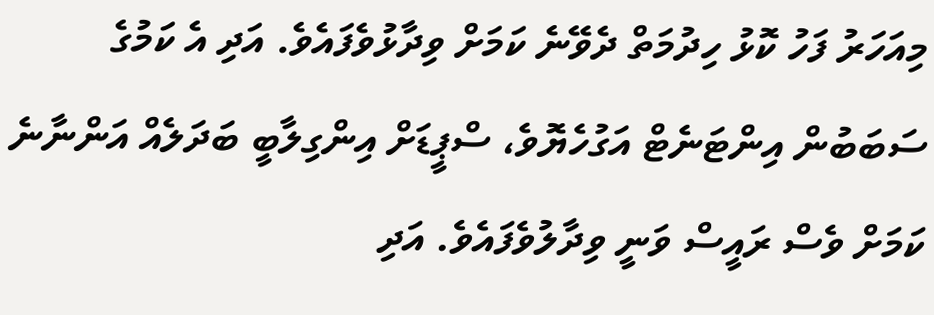މިއަހަރު ފަހު ކޮޅު ހިދުމަތް ދެވޭނެ ކަމަށް ވިދާޅުވެފައެވެ. އަދި އެ ކަމުގެ ސަބަބުން އިންޓަނެޓް އަގުހެޔޮވެ، ސްޕީޑަށް އިންގިލާބީ ބަދަލެއް އަންނާނެ ކަމަށް ވެސް ރައީސް ވަނީ ވިދާލުވެފައެވެ. އަދި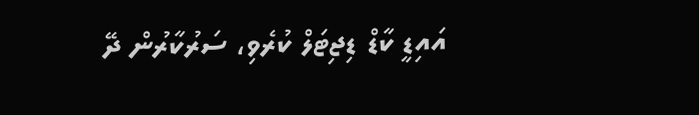އައިޑީ ކާޑް ޑިޖިޓަލް ކުރެވި، ސަރުކާރުން ދޭ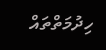ހިދުމަތްތައް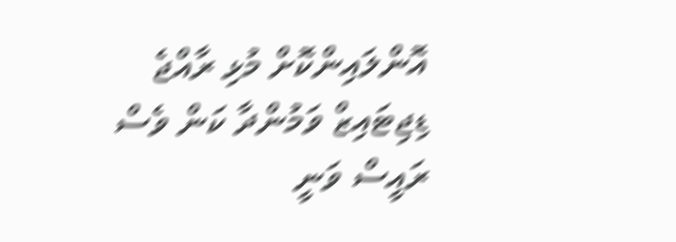އޮންލައިންކޮށް މުޅި ރާއްޖެ ޑިޖިޓައިޒް ވަމުންދާ ކަން ވެސް ރައީސް ވަނީ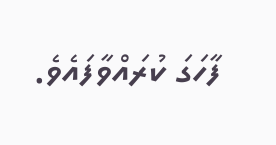ފާހަގަ ކުރައްވާފައެވެ.